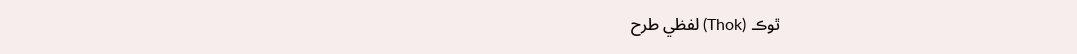ٿوڪ (Thok) لفظي طرح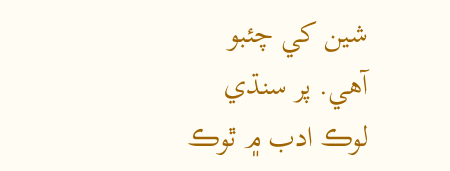شين کي چئبو آهي. پر سنڌي لوڪ ادب ۾ ٿوڪ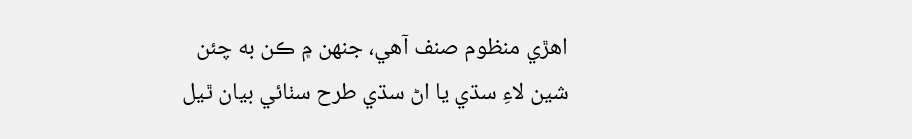اهڙي منظوم صنف آهي، جنهن ۾ ڪن به چئن شين لاءِ سڌي يا اڻ سڌي طرح سٺائي بيان ٿيل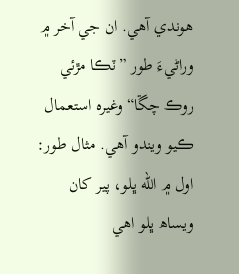هوندي آهي. ان جي آخر ۾ وراڻيءَ طور ”ٽڪا مڙئي روڪ چڱا“ وغيره استعمال ڪيو ويندو آهي. مثال طور: اول ۾ الله ڀلو، پير کان ويساھ ڀلو اهي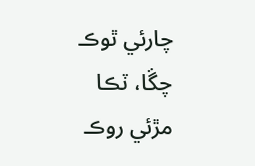چارئي ٿوڪ چڱا، ٽڪا مڙئي روڪ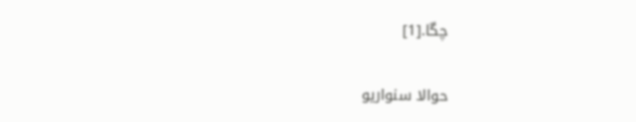چڱا.[1]

حوالا سنواريو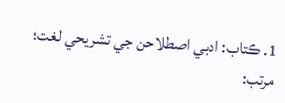1. ڪتاب: ادبي اصطلاحن جي تشريحي لغت؛ مرتب: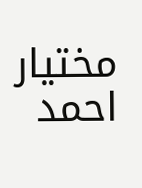مختيار احمد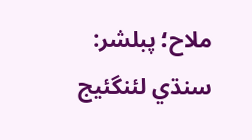ملاح؛ پبلشر: سنڌي لئنگئيج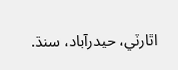اٿارٽي، حيدرآباد، سنڌ.